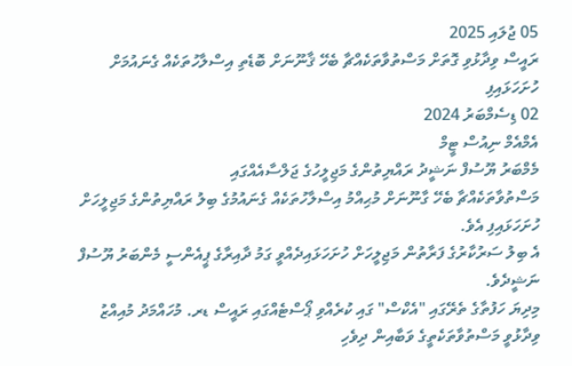05 ޖުލައި 2025
ރައީސް ވިދާޅުވި ގޮތަށް މަސްތުވާތަކެއްޗާ ބެހޭ ޤާނޫނަށް ބޮޑެތި އިސްލާހުތަކެއް ގެނައުމަށް ހުށަހަޅައިފި
02 ޑިސެމްބަރު 2024
އެމްއެމް ނިއުސް ޓީމް
މެމްބަރު ޔޫސުފް ނަޝީދު ރައްޔިތުންގެ މަޖިލީހުގެ ޖަލްސާއެއްގައި
މަސްތުވާތަކެއްޗާ ބެހޭ ގާނޫނަށް މުޙިއްމު އިސްލާހުތަކެއް ގެނައުމުގެ ބިލު ރައްޔިތުންގެ މަޖިލީހަށް ހުށަހަޅައިފި އެވެ.
އެ ބިލު ސަރުކާރުގެ ފަރާތުން މަޖިލީހަށް ހުށަހަޅައިދެއްވީ ގަމު ދާއިރާގެ ޕީއެންސީ މެންބަރު ޔޫސުފް ނަޝީދެވެ.
މިދިޔަ ހަފުތާގެ ތެރޭގައި "އެކްސް" ގައި ކުރެއްވި ޕޯސްޓެއްގައި ރައީސް ޑރ. މުހައްމަދު މުއިއްޒު ވިދާޅުވީ މަސްތުވާތަކެތީގެ ވަބާއިން ދިވެހި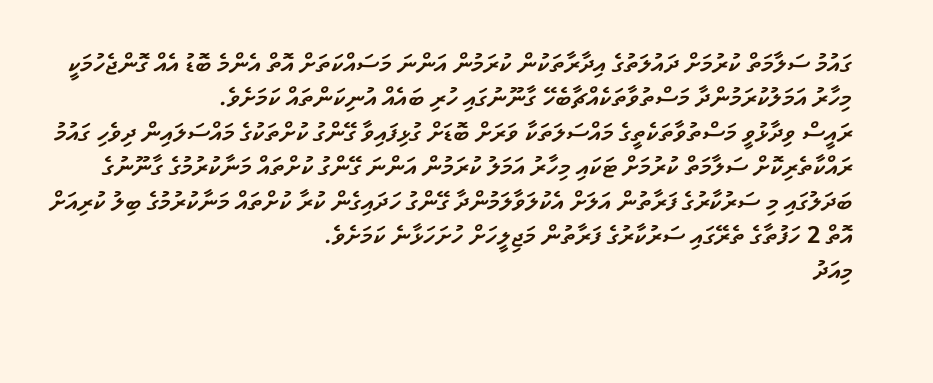ގައުމު ސަލާމަތް ކުރުމަށް ދައުލަތުގެ އިދާރާތަކުން ކުރަމުން އަންނަ މަސައްކަތަށް އޮތް އެންމެ ބޮޑު އެއް ގޮންޖެހުމަކީ މިހާރު އަމަލުކުރަމުންދާ މަސްތުވާތަކެއްޗާބެހޭ ގާނޫނުގައި ހުރި ބައެއް އުނިކަންތައް ކަމަށެވެ.
ރައީސް ވިދާޅުވީ މަސްތުވާތަކެތީގެ މައްސަލަތަކާ ވަރަށް ބޮޑަށް ގުޅިފައިވާ ގޭންގު ކުށްތަކުގެ މައްސަލައިން ދިވެހި ގައުމު ރައްކާތެރިކޮށް ސަލާމަތް ކުރުމަށް ޓަކައި މިހާރު އަމަލު ކުރަމުން އަންނަ ގޭންގު ކުށްތައް މަނާކުރުމުގެ ގާނޫނުގެ ބަދަލުގައި މި ސަރުކާރުގެ ފަރާތުން އަލަށް އެކުލަވާލަމުންދާ ގޭންގު ހަދައިގެން ކުރާ ކުށްތައް މަނާކުރުމުގެ ބިލު ކުރިއަށް އޮތް 2 ހަފުތާގެ ތެރޭގައި ސަރުކާރުގެ ފަރާތުން މަޖިލީހަށް ހުށަހަޅާނެ ކަމަށެވެ.
މިއަދު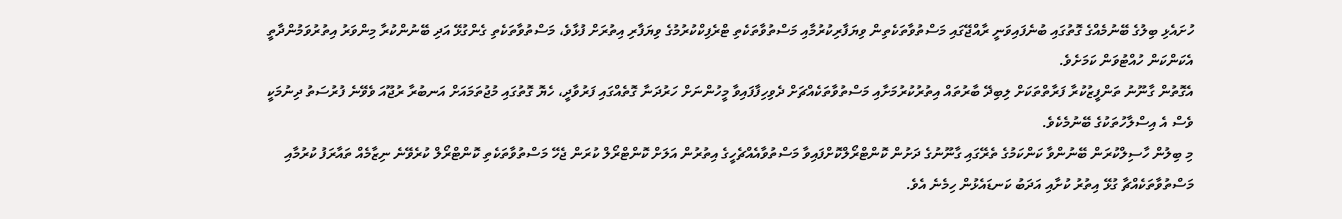ހުށައެޅި ބިލުގެ ބޭނުމެއްގެ ގޮތުގައި ބުނެފައިވަނީ ރާއްޖޭގައި މަސްތުވާތަކެތިން ވިޔަފާރިކުރުމާއި މަސްތުވާތަކެތި ޓްރެފިކްކުރުމުގެ ވިޔަފާރި އިތުރަށް ފުޅާވެ، މަސްތުވާތަކެތި ގެންގުޅޭ އަދި ބޭނުންކުރާ މިންވަރު އިތުރުވަމުންދާތީ އެކަންކަން ހުއްޓުވަން ކަމަށެވެ.
އެގޮތުން ގާނޫނު ތަންފީޒުކުރާ ފަރާތްތަކަށް ލިބިދޭ ބާރުތައް އިތުރުކުރުމަށާއި މަސްތުވާތަކެއްޗަށް ދެވިހިފާފައިވާ މީހުންނަށް ހަރުދަނާ ގޮތެއްގައި ފަރުވާދީ، ހެޔޮ ގޮތުގައި މުޖުތަމައަށް އަނބުރާ ރުޖޫއަ ވެވޭނެ ފުރުސަތު ދިނުމަކީ ވެސް އެ އިސްލާހުތަކުގެ ބޭނުމެކެވެ.
މި ބިލުން ހާސިލްކުރަން ބޭނުންވާ ކަންކަމުގެ ތެރޭގައި ގާނޫނުގެ ދަށުން ކޮންޓްރޯލްކޮށްފައިވާ މަސްތުވާއެއްޗެހީގެ އިތުރުން އަލަށް ކޮންޓްރޯލް ކުރަން ޖެހޭ މަސްތުވާތަކެތި ކޮންޓްރޯލް ކުރެވޭނެ ނިޒާމެއް ތައާރަފު ކުރުމާއި މަސްތުވާތަކެއްޗާ ގުޅޭ އިތުރު ކުށާއި އަދަބު ކަނޑައެޅުން ހިމެނެ އެވެ.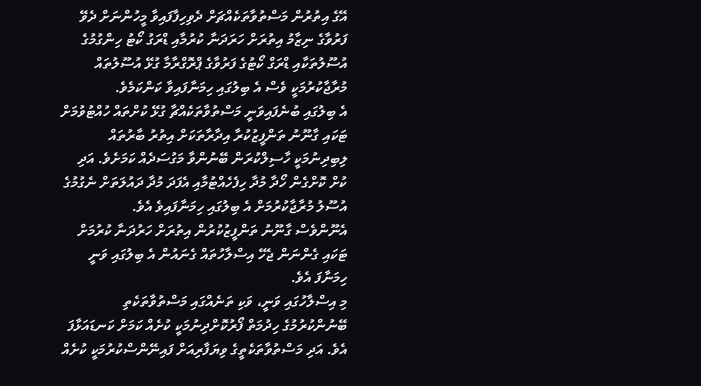އޭގެ އިތުރުން މަސްތުވާތަކެއްޗަށް ދެވިހިފާފައިވާ މީހުންނަށް ދެވޭ ފަރުވާގެ ނިޒާމު އިތުރަށް ހަރަދަނާ ކުރުމާއި ޑްރަގު ކޯޓު ހިންގުމުގެ އުސޫލުތަކާއި ޑްރަގް ކޯޓުގެ ފަރުވާގެ ޕްރޮގްރާމާ ގުޅޭ އުސޫލުތައް މުރާޖާކުރުމަކީ ވެސް އެ ބިލުގައި ހިމަނާފައިވާ ކަންކަމެވެ.
އެ ބިލުގައި ބުނެފައިވަނީ މަސްތުވާތަކެއްޗާ ގުޅޭ ކުށްތައް ހުއްޓުވުމަށް ޓަކައި ގާނޫނު ތަންފީޒުކުރާ އިދާރާތަކަށް އިތުރު ބާރުތައް ލިބިދިނުމަކީ ހާސިލްކުރަން ބޭނުންވާ މަގުސަދެއް ކަމަށެވެ. އަދި ކުށް ކޮށްގެން ހޯދާ މުދާ ހިފެހެއްޓުމާއި އެފަދަ މުދާ ދައުލަތަށް ނެގުމުގެ އުސޫލު މުރާޖާކުރުމަށް އެ ބިލުގައި ހިމަނާފައިވެ އެވެ.
އެނޫންވެސް ގާނޫނު ތަންފީޒުކުރުން އިތުރަށް ހަރުދަނާ ކުރުމަށް ޓަކައި ގެންނަން ޖެހޭ އިސްލާހުތައް ގެނައުން އެ ބިލުގައި ވަނީ ހިމަނާފަ އެވެ.
މި އިސްލާހުގައި ވަނީ، ވަކި ތަނެއްގައި މަސްތުވާތަކެތި ބޭނުންކުރުމުގެ ހިދުމަތް ފޯރުކޮށްދިނުމަކީ ކުށެއް ކަމަށް ކަނޑައަޅާފަ އެވެ. އަދި މަސްތުވާތަކެތީގެ ވިޔަފާރިއަށް ފައިނޭންސްކުރުމަކީ ކުށެއް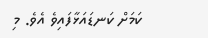ކަމަށް ކަނޑައަޅާފައިވެ އެވެ. މި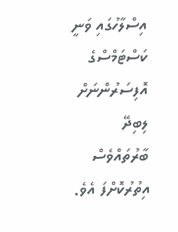އިސްލާހުގައި ވަނީ ކަސްޓަމްސްގެ އޮފިސަރުންނަށް ލިބިދޭ ބާރުތައްވެސް އިތުރުކޮށްފަ އެވެ.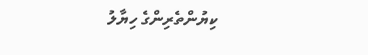ކިޔުންތެރިންގެ ހިޔާލު